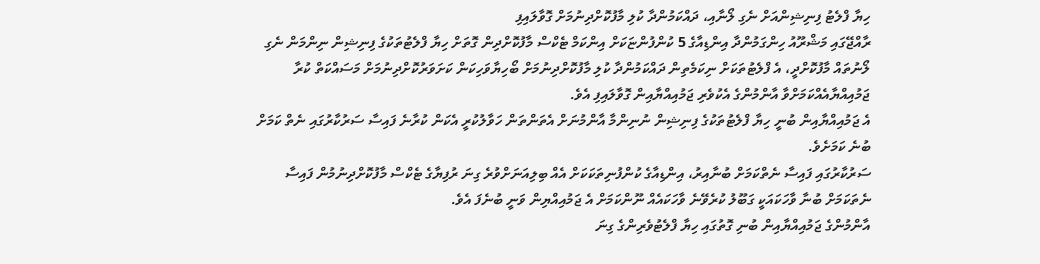ހިޔާ ފްލެޓު ފިނިޝިންއަށް ނެގި ލޯނާއި، ދައްކަމުންދާ ކުލި މާފުކޮށްދިނުމަށް ގޮވާލައިފި
ރާއްޖޭގައި މަޝްރޫއު ހިންގަމުންދާ އިންޑިއާގެ 5 ކުންފުންޏަކަށް އިންކަމް ޓެކްސް މާފުކޮށްދިން ގޮތަށް ހިޔާ ފްލެޓުތަކުގެ ފިނިޝިން ނިންމަން ނެގި ލޯނުތައް މާފުކޮށްދީ، އެ ފްލެޓުތަކަށް ނިކަމެތިން ދައްކަމުންދާ ކުލި މާފުކޮށްދިނުމަށް ބޯހިޔާވަހިކަން ކަށަވަރުކޮށްދިނުމަށް މަސައްކަތް ކުރާ ޖަމުއިއްޔާއެއްކަމަށްވާ އާންމުންގެ އެކުވެރި ޖަމުއިއްޔާއިން ގޮވާލައިފި އެވެ.
އެ ޖަމުއިއްޔާއިން ބުނީ ހިޔާ ފްލެޓުތަކުގެ ފިނިޝިން ނުނިންމާ އާންމުނަށް އެތަންތަން ހަވާލުކުރީ އެކަން ކުރާނެ ފައިސާ ސަރުކާރުގައި ނެތް ކަމަށް ބުނެ ކަމަށެވެ.
ސަރުކާރުގައި ފައިސާ ނެތްކަމަށް ބުނާއިރު، އިންޑިއާގެ ކުންފުނިތަކަކަށް އެއް ބިލިއަނަށްވުރެ ގިނަ ރުފިޔާގެ ޓެކްސް މާފުކޮށްދިނުމުން ފައިސާ ނެތަކަމަށް ބުނާ ވާހަކައަކީ ގަބޫލު ކުރެވޭނެ ވާހަކައެއް ނޫންކަމަށް އެ ޖަމުއިއްޔިން ވަނީ ބުނެފަ އެވެ.
އާންމުންގެ ޖަމުއިއްޔާއިން ބުނި ގޮތުގައި ހިޔާ ފްލެޓުވެރިންގެ ގިނަ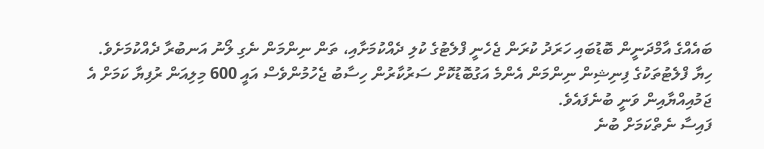ބައެއްގެ އާމްދަނީން ބޮޑުބައި ހަރަދު ކުރަން ޖެހެނީ ފްލެޓުގެ ކުލި ދެއްކުމަށާއި، ތަން ނިންމަން ނެގި ލޯނު އަނބުރާ ދެއްކުމަށެވެ.
ހިޔާ ފްލެޓުތަކުގެ ފިނިޝިން ނިންމަން އެންމެ އަގުބޮޑުކޮށް ސަރުކާރުން ހިސާބު ޖެހުމުންވެސް އައީ 600 މިލިއަން ރުފިޔާ ކަމަށް އެ ޖަމުއިއްޔާއިން ވަނީ ބުނެފައެވެ.
ފައިސާ ނެތްކަމަށް ބުނެ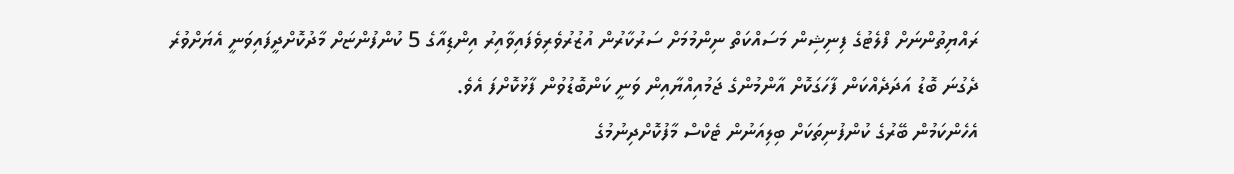ރައްޔިތުންނަށް ފްލެޓުގެ ފިނިޝިން މަސައްކަތް ނިންމުމަށް ސަރުކާރުން އުޒުރުވެރިވެފައިވާއިރު އިންޑިއާގެ 5 ކުންފުންޏަށް މާދުކޮށްދީފައިވަނީ އެޔަށްވުރެ ދެގުނަ ބޮޑު އަދަދެއްކަން ފާހަގަކޮށް އާންމުންގެ ޖަމުއިއްޔާއިން ވަނީ ކަންބޮޑުވުން ފާޅުކޮށްފަ އެވެ.
އެހެންކަމުން ބޭރުގެ ކުންފުނިތަކަށް ބިލިއަނުން ޓެކްސް މާފުކޮށްދިނުމުގެ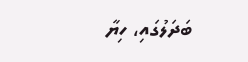ބަދަލުގައި، ހިޔާ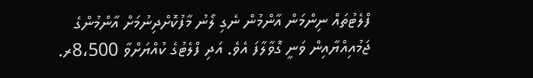ފްލެޓުތައް ނިންމަން އާންމުން ނެގި ލޯނު މާފުކޮށްދިނުމަށް އާންމުންގެ ޖަމުއިއްޔާއިން ވަނީ ގޮވާލާފަ އެވެ. އަދި ފްލެޓުގެ ކުއްޔަށްވާ 8،500ރ.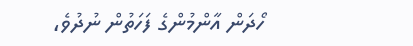ހޯދަން އާންމުންގެ ފަހަތުން ނުދުވެ،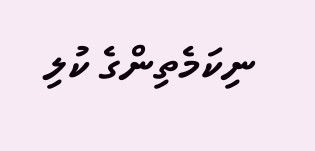ނިކަމެތިންގެ ކުލި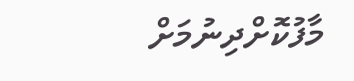މާފުކޮށްދިނުމަށް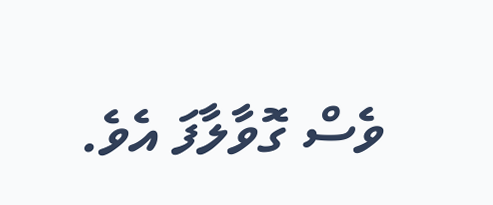ވެސް ގޮވާލާފަ އެވެ.